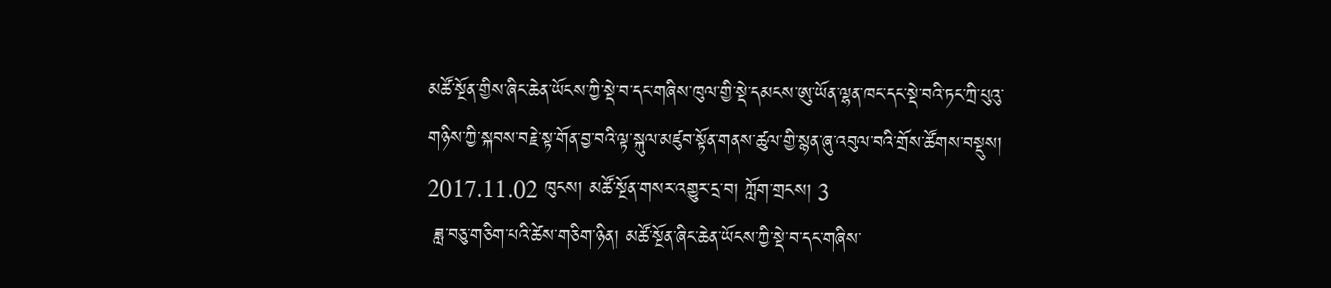མཚོ་སྔོན་གྱིས་ཞིང་ཆེན་ཡོངས་ཀྱི་སྡེ་བ་དང་གཞིས་ཁུལ་གྱི་སྡེ་དམངས་ཨུ་ཡོན་ལྷན་ཁང་དང་སྡེ་བའི་ཏང་ཀྲི་པུའུ་གཉིས་ཀྱི་སྐབས་བརྗེ་སྟ་གོན་བྱ་བའི་ལྟ་སྐུལ་མཛུབ་སྟོན་གནས་ཚུལ་གྱི་སྙན་ཞུ་འབུལ་བའི་གྲོས་ཚོགས་བསྡུས།
2017.11.02 ཁུངས། མཚོ་སྔོན་གསར་འགྱུར་དྲ་བ། ཀློག་གྲངས། 3
 ཟླ་བཅུ་གཅིག་པའི་ཚེས་གཅིག་ཉིན། མཚོ་སྔོན་ཞིང་ཆེན་ཡོངས་ཀྱི་སྡེ་བ་དང་གཞིས་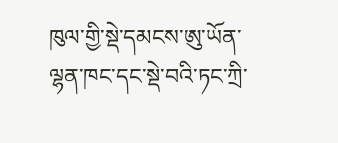ཁུལ་གྱི་སྡེ་དམངས་ཨུ་ཡོན་ལྷན་ཁང་དང་སྡེ་བའི་ཏང་ཀྲི་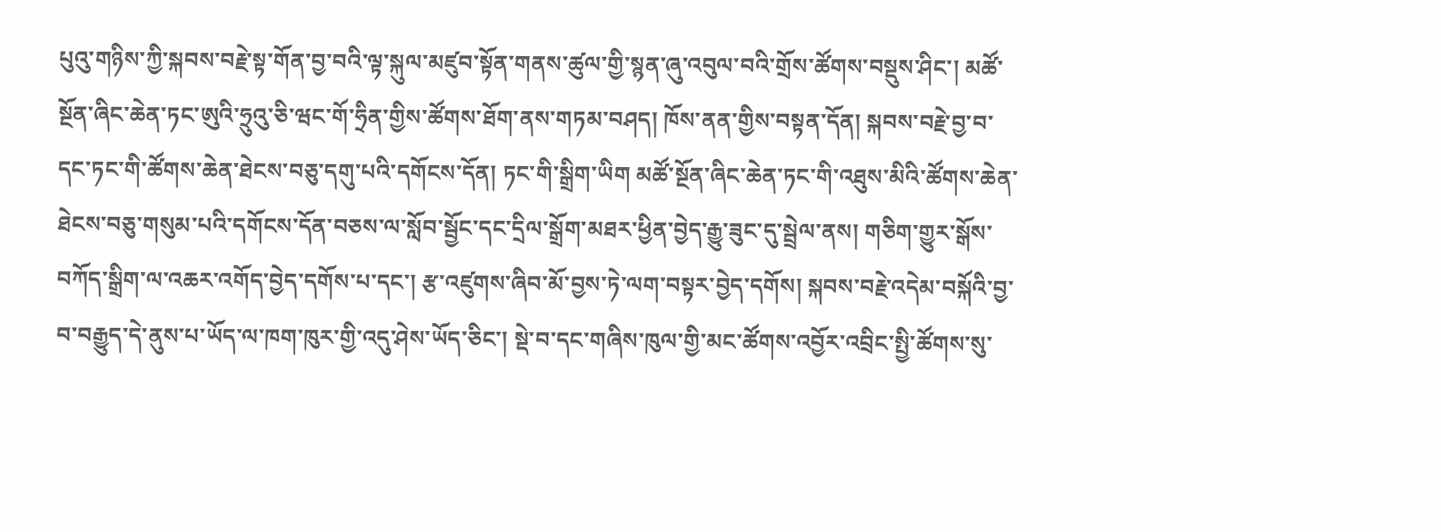པུའུ་གཉིས་ཀྱི་སྐབས་བརྗེ་སྟ་གོན་བྱ་བའི་ལྟ་སྐུལ་མཛུབ་སྟོན་གནས་ཚུལ་གྱི་སྙན་ཞུ་འབུལ་བའི་གྲོས་ཚོགས་བསྡུས་ཤིང་། མཚོ་སྔོན་ཞིང་ཆེན་ཏང་ཨུའི་ཧྲུའུ་ཅི་ཝང་གོ་ཧྲིན་གྱིས་ཚོགས་ཐོག་ནས་གཏམ་བཤད། ཁོས་ནན་གྱིས་བསྟན་དོན། སྐབས་བརྗེ་བྱ་བ་དང་ཏང་གི་ཚོགས་ཆེན་ཐེངས་བཅུ་དགུ་པའི་དགོངས་དོན། ཏང་གི་སྒྲིག་ཡིག མཚོ་སྔོན་ཞིང་ཆེན་ཏང་གི་འཐུས་མིའི་ཚོགས་ཆེན་ཐེངས་བཅུ་གསུམ་པའི་དགོངས་དོན་བཅས་ལ་སློབ་སྦྱོང་དང་དྲིལ་སྒྲོག་མཐར་ཕྱིན་བྱེད་རྒྱུ་ཟུང་དུ་སྦྲེལ་ནས། གཅིག་གྱུར་སྒོས་བཀོད་སྒྲིག་ལ་འཆར་འགོད་བྱེད་དགོས་པ་དང་། རྩ་འཛུགས་ཞིབ་མོ་བྱས་ཏེ་ལག་བསྟར་བྱེད་དགོས། སྐབས་བརྗེ་འདེམ་བསྐོའི་བྱ་བ་བརྒྱུད་དེ་ནུས་པ་ཡོད་ལ་ཁག་ཁུར་གྱི་འདུ་ཤེས་ཡོད་ཅིང་། སྡེ་བ་དང་གཞིས་ཁུལ་གྱི་མང་ཚོགས་འབྱོར་འབྲིང་སྤྱི་ཚོགས་སུ་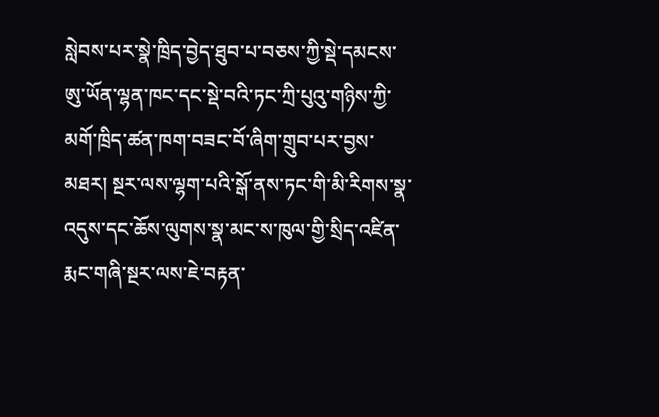སླེབས་པར་སྣེ་ཁྲིད་བྱེད་ཐུབ་པ་བཅས་ཀྱི་སྡེ་དམངས་ཨུ་ཡོན་ལྷན་ཁང་དང་སྡེ་བའི་ཏང་ཀྲི་པུའུ་གཉིས་ཀྱི་མགོ་ཁྲིད་ཚན་ཁག་བཟང་བོ་ཞིག་གྲུབ་པར་བྱས་མཐར། སྔར་ལས་ལྷག་པའི་སྒོ་ནས་ཏང་གི་མི་རིགས་སྣ་འདུས་དང་ཆོས་ལུགས་སྣ་མང་ས་ཁུལ་གྱི་སྲིད་འཛིན་རྨང་གཞི་སྔར་ལས་ཇེ་བརྟན་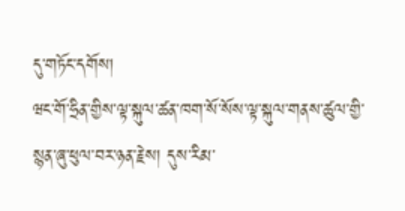དུ་གཏོང་དགོས།
ཝང་གོ་ཧྲིན་གྱིས་ལྟ་སྐུལ་ཚན་ཁག་སོ་སོས་ལྟ་སྐུལ་གནས་ཚུལ་གྱི་སྙན་ཞུ་ཕུལ་བར་ཉན་རྗེས། དུས་རིམ་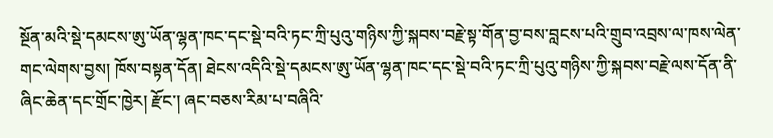སྔོན་མའི་སྡེ་དམངས་ཨུ་ཡོན་ལྷན་ཁང་དང་སྡེ་བའི་ཏང་ཀྲི་པུའུ་གཉིས་ཀྱི་སྐབས་བརྗེ་སྟ་གོན་བྱ་བས་བླངས་པའི་གྲུབ་འབྲས་ལ་ཁས་ལེན་གང་ལེགས་བྱས། ཁོས་བསྟན་དོན། ཐེངས་འདིའི་སྡེ་དམངས་ཨུ་ཡོན་ལྷན་ཁང་དང་སྡེ་བའི་ཏང་ཀྲི་པུའུ་གཉིས་ཀྱི་སྐབས་བརྗེ་ལས་དོན་ནི་ཞིང་ཆེན་དང་གྲོང་ཁྱེར། རྫོང་། ཞང་བཅས་རིམ་པ་བཞིའི་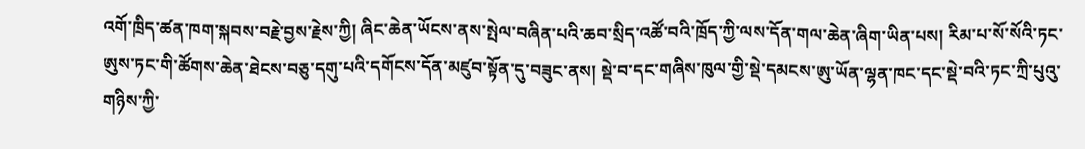འགོ་ཁྲིད་ཚན་ཁག་སྐབས་བརྗེ་བྱས་རྗེས་ཀྱི། ཞིང་ཆེན་ཡོངས་ནས་སྤེལ་བཞིན་པའི་ཆབ་སྲིད་འཚོ་བའི་ཁྲོད་ཀྱི་ལས་དོན་གལ་ཆེན་ཞིག་ཡིན་པས། རིམ་པ་སོ་སོའི་ཏང་ཨུས་ཏང་གི་ཚོགས་ཆེན་ཐེངས་བཅུ་དགུ་པའི་དགོངས་དོན་མཛུབ་སྟོན་དུ་བཟུང་ནས། སྡེ་བ་དང་གཞིས་ཁུལ་གྱི་སྡེ་དམངས་ཨུ་ཡོན་ལྷན་ཁང་དང་སྡེ་བའི་ཏང་ཀྲི་པུའུ་གཉིས་ཀྱི་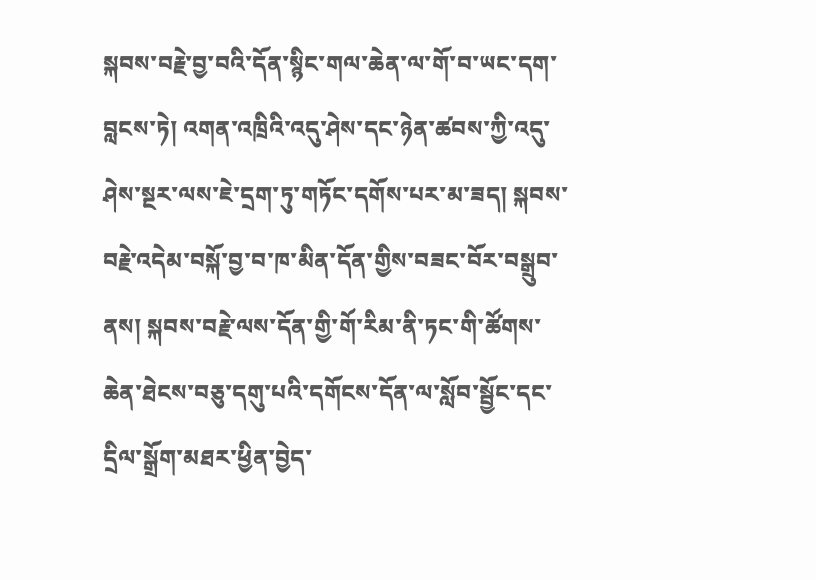སྐབས་བརྗེ་བྱ་བའི་དོན་སྙིང་གལ་ཆེན་ལ་གོ་བ་ཡང་དག་བླངས་ཏེ། འགན་འཁྲིའི་འདུ་ཤེས་དང་ཉེན་ཚབས་ཀྱི་འདུ་ཤེས་སྔར་ལས་ཇེ་དྲག་ཏུ་གཏོང་དགོས་པར་མ་ཟད། སྐབས་བརྗེ་འདེམ་བསྐོ་བྱ་བ་ཁ་མིན་དོན་གྱིས་བཟང་བོར་བསྒྲུབ་ནས། སྐབས་བརྗེ་ལས་དོན་གྱི་གོ་རིམ་ནི་ཏང་གི་ཚོགས་ཆེན་ཐེངས་བཅུ་དགུ་པའི་དགོངས་དོན་ལ་སློབ་སྦྱོང་དང་དྲིལ་སྒྲོག་མཐར་ཕྱིན་བྱེད་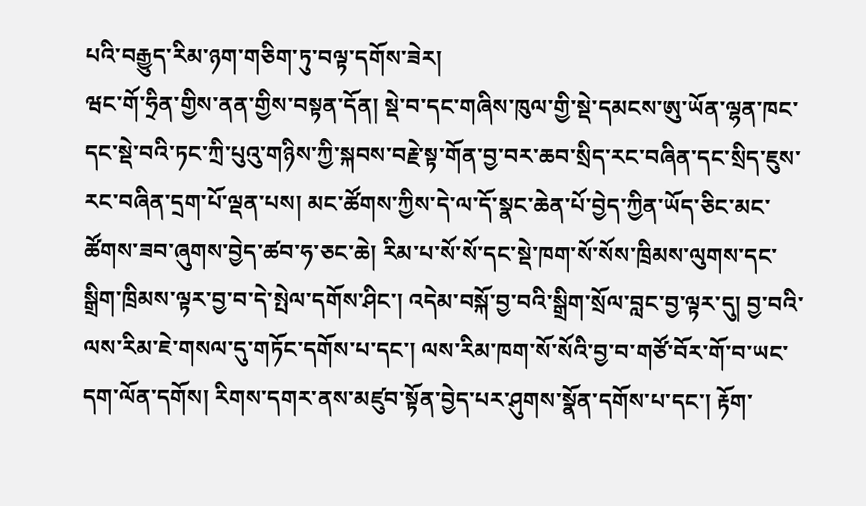པའི་བརྒྱུད་རིམ་ཉག་གཅིག་ཏུ་བལྟ་དགོས་ཟེར།
ཝང་གོ་ཧྲིན་གྱིས་ནན་གྱིས་བསྟན་དོན། སྡེ་བ་དང་གཞིས་ཁུལ་གྱི་སྡེ་དམངས་ཨུ་ཡོན་ལྷན་ཁང་དང་སྡེ་བའི་ཏང་ཀྲི་པུའུ་གཉིས་ཀྱི་སྐབས་བརྗེ་སྟ་གོན་བྱ་བར་ཆབ་སྲིད་རང་བཞིན་དང་སྲིད་ཇུས་རང་བཞིན་དྲག་པོ་ལྡན་པས། མང་ཚོགས་ཀྱིས་དེ་ལ་དོ་སྣང་ཆེན་པོ་བྱེད་ཀྱིན་ཡོད་ཅིང་མང་ཚོགས་ཟབ་ཞུགས་བྱེད་ཚབ་ཧ་ཅང་ཆེ། རིམ་པ་སོ་སོ་དང་སྡེ་ཁག་སོ་སོས་ཁྲིམས་ལུགས་དང་སྒྲིག་ཁྲིམས་ལྟར་བྱ་བ་དེ་སྤེལ་དགོས་ཤིང་། འདེམ་བསྐོ་བྱ་བའི་སྒྲིག་སྲོལ་བླང་བྱ་ལྟར་དུ། བྱ་བའི་ལས་རིམ་ཇེ་གསལ་དུ་གཏོང་དགོས་པ་དང་། ལས་རིམ་ཁག་སོ་སོའི་བྱ་བ་གཙོ་བོར་གོ་བ་ཡང་དག་ལོན་དགོས། རིགས་དགར་ནས་མཛུབ་སྟོན་བྱེད་པར་ཤུགས་སྣོན་དགོས་པ་དང་། རྟོག་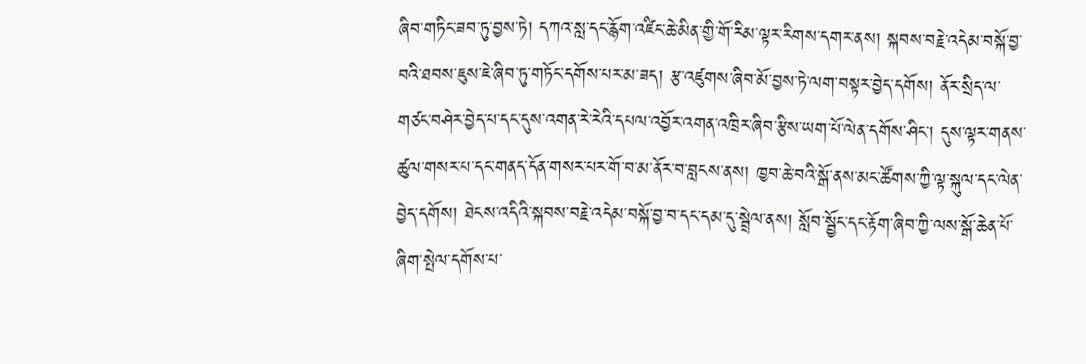ཞིབ་གཏིང་ཟབ་ཏུ་བྱས་ཏེ། དཀའ་སླ་དང་རྙོག་འཛིང་ཆེ་མིན་གྱི་གོ་རིམ་ལྟར་རིགས་དགར་ནས། སྐབས་བརྗེ་འདེམ་བསྐོ་བྱ་བའི་ཐབས་ཇུས་ཇེ་ཞིབ་ཏུ་གཏོང་དགོས་པར་མ་ཟད། རྩ་འཛུགས་ཞིབ་མོ་བྱས་ཏེ་ལག་བསྟར་བྱེད་དགོས། ནོར་སྲིད་ལ་གཙང་བཤེར་བྱེད་པ་དང་དུས་འགན་རེ་རེའི་དཔལ་འབྱོར་འགན་འཁྲིར་ཞིབ་རྩིས་ཡག་པོ་ལེན་དགོས་ཤིང་། དུས་ལྟར་གནས་ཚུལ་གསར་པ་དང་གནད་དོན་གསར་པར་གོ་བ་མ་ནོར་བ་བླངས་ནས། ཁྱབ་ཆེ་བའི་སྒོ་ནས་མང་ཚོགས་ཀྱི་ལྟ་སྐུལ་དང་ལེན་བྱེད་དགོས། ཐེངས་འདིའི་སྐབས་བརྗེ་འདེམ་བསྐོ་བྱ་བ་དང་དམ་དུ་སྦྲེལ་ནས། སློབ་སྦྱོང་དང་རྟོག་ཞིབ་ཀྱི་ལས་སྒོ་ཆེན་པོ་ཞིག་སྤེལ་དགོས་པ་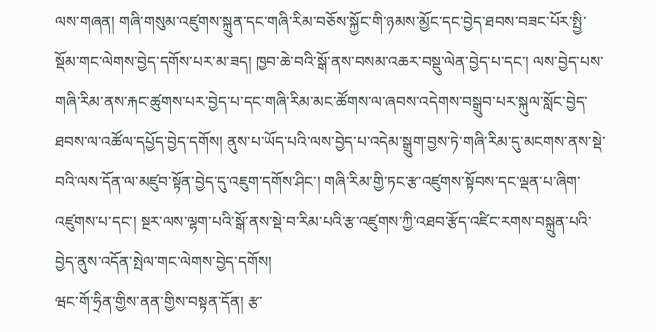ལས་གཞན། གཞི་གསུམ་འཛུགས་སྐྲུན་དང་གཞི་རིམ་བཅོས་སྐྱོང་གི་ཉམས་མྱོང་དང་བྱེད་ཐབས་བཟང་པོར་སྤྱི་སྡོམ་གང་ལེགས་བྱེད་དགོས་པར་མ་ཟད། ཁྱབ་ཆེ་བའི་སྒོ་ནས་བསམ་འཆར་བསྡུ་ལེན་བྱེད་པ་དང་། ལས་བྱེད་པས་གཞི་རིམ་ནས་རྐང་ཚུགས་པར་བྱེད་པ་དང་གཞི་རིམ་མང་ཚོགས་ལ་ཞབས་འདེགས་བསྒྲུབ་པར་སྐུལ་སློང་བྱེད་ཐབས་ལ་འཚོལ་དཔྱོད་བྱེད་དགོས། ནུས་པ་ཡོད་པའི་ལས་བྱེད་པ་འདེམ་སྒྲུག་བྱས་ཏེ་གཞི་རིམ་དུ་མངགས་ནས་སྡེ་བའི་ལས་དོན་ལ་མཛུབ་སྟོན་བྱེད་དུ་འཇུག་དགོས་ཤིང་། གཞི་རིམ་གྱི་ཏང་རྩ་འཛུགས་སྟོབས་དང་ལྡན་པ་ཞིག་འཛུགས་པ་དང་། སྔར་ལས་ལྷག་པའི་སྒོ་ནས་སྡེ་བ་རིམ་པའི་རྩ་འཛུགས་ཀྱི་འཐབ་རྩོད་འཛིང་རགས་བསྐྲུན་པའི་བྱེད་ནུས་འདོན་སྤེལ་གང་ལེགས་བྱེད་དགོས།
ཝང་གོ་ཧྲིན་གྱིས་ནན་གྱིས་བསྟན་དོན། རྩ་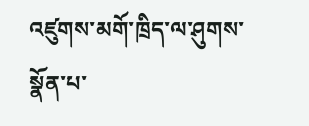འཛུགས་མགོ་ཁྲིད་ལ་ཤུགས་སྣོན་པ་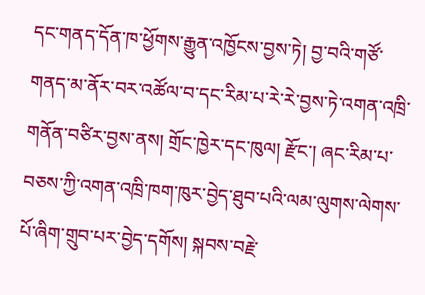དང་གནད་དོན་ཁ་ཕྱོགས་རྒྱུན་འཁྱོངས་བྱས་ཏེ། བྱ་བའི་གཙོ་གནད་མ་ནོར་བར་འཚོལ་བ་དང་རིམ་པ་རེ་རེ་བྱས་ཏེ་འགན་འཁྲི་གནོན་བཙིར་བྱས་ནས། གྲོང་ཁྱེར་དང་ཁུལ། རྫོང་། ཞང་རིམ་པ་བཅས་ཀྱི་འགན་འཁྲི་ཁག་ཁུར་བྱེད་ཐུབ་པའི་ལམ་ལུགས་ལེགས་པོ་ཞིག་གྲུབ་པར་བྱེད་དགོས། སྐབས་བརྗེ་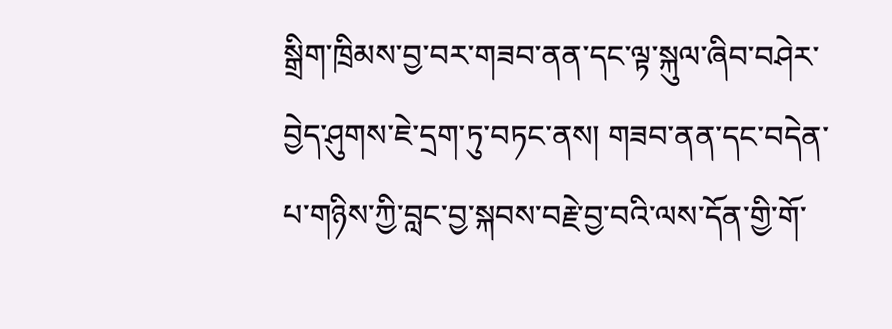སྒྲིག་ཁྲིམས་བྱ་བར་གཟབ་ནན་དང་ལྟ་སྐུལ་ཞིབ་བཤེར་བྱེད་ཤུགས་ཇེ་དྲག་ཏུ་བཏང་ནས། གཟབ་ནན་དང་བདེན་པ་གཉིས་ཀྱི་བླང་བྱ་སྐབས་བརྗེ་བྱ་བའི་ལས་དོན་གྱི་གོ་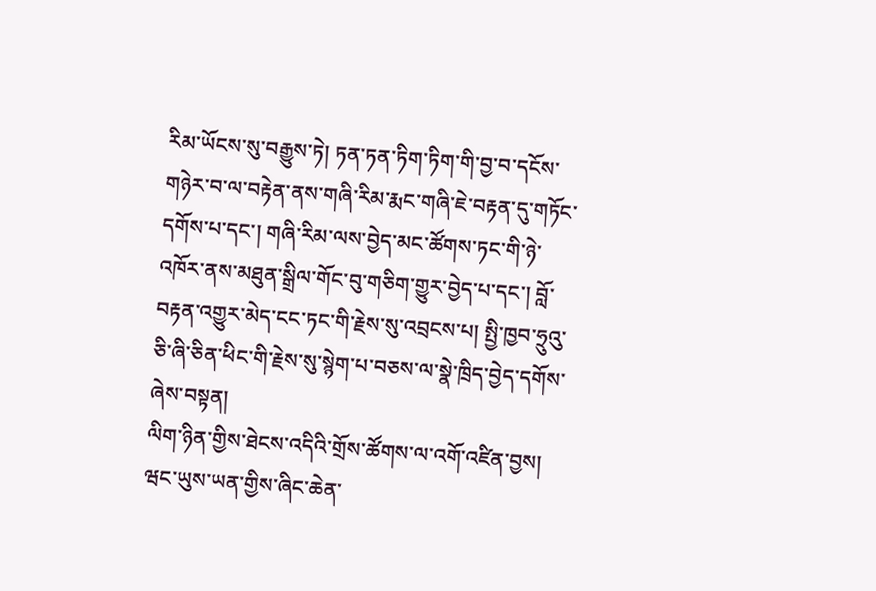རིམ་ཡོངས་སུ་བརྒྱུས་ཏེ། ཏན་ཏན་ཏིག་ཏིག་གི་བྱ་བ་དངོས་གཉེར་བ་ལ་བརྟེན་ནས་གཞི་རིམ་རྨང་གཞི་ཇེ་བརྟན་དུ་གཏོང་དགོས་པ་དང་། གཞི་རིམ་ལས་བྱེད་མང་ཚོགས་ཏང་གི་ཉེ་འཁོར་ནས་མཐུན་སྒྲིལ་གོང་བུ་གཅིག་གྱུར་བྱེད་པ་དང་། བློ་བརྟན་འགྱུར་མེད་ངང་ཏང་གི་རྗེས་སུ་འབྲངས་པ། སྤྱི་ཁྱབ་ཧྲུའུ་ཅི་ཞི་ཅིན་ཕིང་གི་རྗེས་སུ་སྙེག་པ་བཅས་ལ་སྣེ་ཁྲིད་བྱེད་དགོས་ཞེས་བསྟན།
ལིག་ཉིན་གྱིས་ཐེངས་འདིའི་གྲོས་ཚོགས་ལ་འགོ་འཛིན་བྱས། ཝང་ཡུས་ཡན་གྱིས་ཞིང་ཆེན་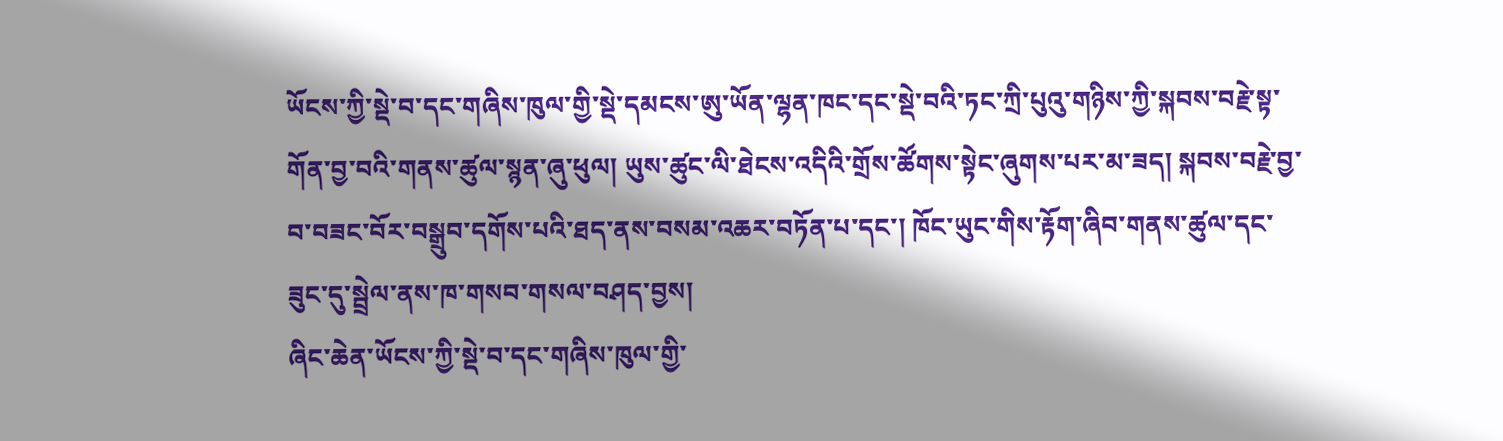ཡོངས་ཀྱི་སྡེ་བ་དང་གཞིས་ཁུལ་གྱི་སྡེ་དམངས་ཨུ་ཡོན་ལྷན་ཁང་དང་སྡེ་བའི་ཏང་ཀྲི་པུའུ་གཉིས་ཀྱི་སྐབས་བརྗེ་སྟ་གོན་བྱ་བའི་གནས་ཚུལ་སྙན་ཞུ་ཕུལ། ཡུས་ཚུང་ལི་ཐེངས་འདིའི་གྲོས་ཚོགས་སྟེང་ཞུགས་པར་མ་ཟད། སྐབས་བརྗེ་བྱ་བ་བཟང་བོར་བསྒྲུབ་དགོས་པའི་ཐད་ནས་བསམ་འཆར་བཏོན་པ་དང་། ཁོང་ཡུང་གིས་རྟོག་ཞིབ་གནས་ཚུལ་དང་ཟུང་དུ་སྦྲེལ་ནས་ཁ་གསབ་གསལ་བཤད་བྱས།
ཞིང་ཆེན་ཡོངས་ཀྱི་སྡེ་བ་དང་གཞིས་ཁུལ་གྱི་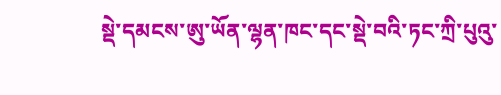སྡེ་དམངས་ཨུ་ཡོན་ལྷན་ཁང་དང་སྡེ་བའི་ཏང་ཀྲི་པུའུ་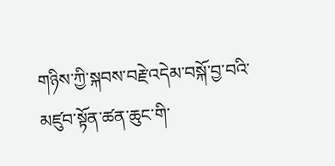གཉིས་ཀྱི་སྐབས་བརྗེ་འདེམ་བསྐོ་བྱ་བའི་མཛུབ་སྟོན་ཚན་ཆུང་གི་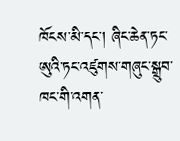ཁོངས་མི་དང་། ཞིང་ཆེན་ཏང་ཨུའི་ཏང་འཛུགས་གཞུང་སྒྲུབ་ཁང་གི་འགན་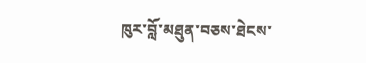ཁུར་བློ་མཐུན་བཅས་ཐེངས་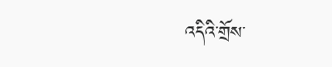འདིའི་གྲོས་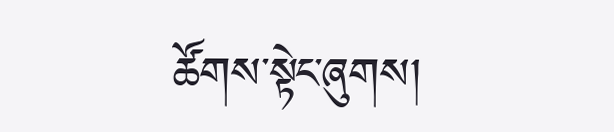ཚོགས་སྟེང་ཞུགས།